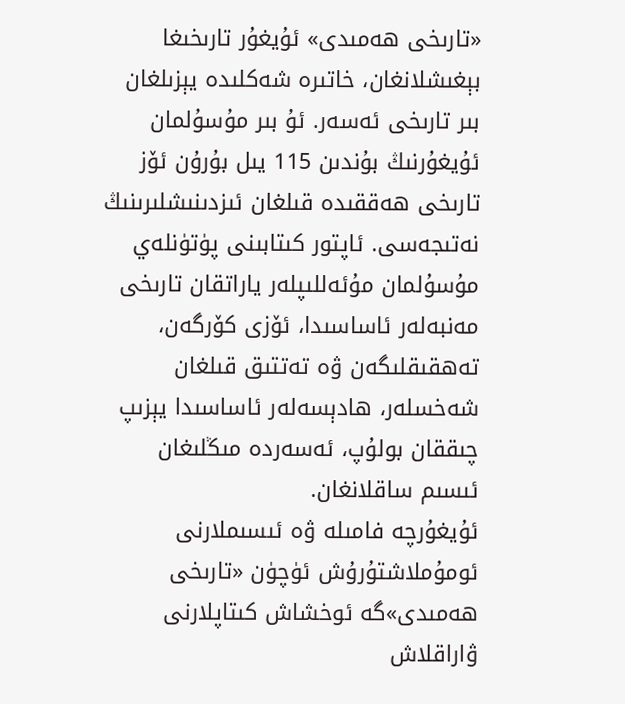«تارىخى ھەمىدى» ئۇيغۇر تارىخىغا بېغىشلانغان، خاتىرە شەكلىدە يېزىلغان بىر تارىخى ئەسەر. ئۇ بىر مۇسۇلمان ئۇيغۇرنىڭ بۇندىن 115 يىل بۇرۇن ئۆز تارىخى ھەققىدە قىلغان ئىزدىنىشلىرىنىڭ نەتىجەسى. ئاپتور كىتابىنى پۈتۈنلەي مۇسۇلمان مۇئەللىپلەر ياراتقان تارىخى مەنبەلەر ئاساسىدا، ئۆزى كۆرگەن، تەھقىقلىگەن ۋە تەتتىق قىلغان شەخسلەر، ھادېسەلەر ئاساسىدا يېزىپ چىققان بولۇپ، ئەسەردە مىڭلىغان ئىسىم ساقلانغان.
ئۇيغۇرچە فامىلە ۋە ئىسىملارنى ئومۇملاشتۇرۇش ئۈچۈن «تارىخى ھەمىدى»گە ئوخشاش كىتاپلارنى ۋاراقلاش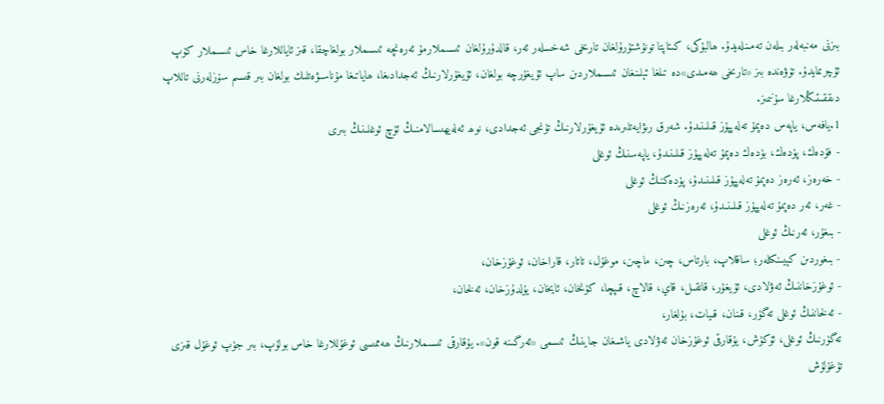بىزنى مەنبەلەر بىلەن تەمىنلەيدۇ. ھالبۇكى، كىتاپتا تونۇشتۇرۇلغان تارىخى شەخسلەر ئەر، قالدۇرۇلغان ئىسىملارمۇ ئەرەنچە ئىسىملار بولغاچقا، قىز ئاياللارغا خاس ئىسىملار كۆپ ئۇچرىمايدۇ. تۆۋەندە بىز «تارىخى ھەمىدى»دە تىلغا ئېلىنغان ئىسىملاردىن ساپ ئۇيغۇرچە بولغان، ئۇيغۇرلارنىڭ ئەجدادىغا، ھاياتىغا مۇناسىۋەتلىك بولغان بىر قىسىم سۆزلەرنى تاللاپ دىققىتىڭلارغا سۇنىمىز.
1.يافەس، ياپەس دەپمۇ تەلەپپۇز قىلىنىدۇ. شەرق رىۋايەتلىرىدە ئۇيغۇرلارنىڭ تۇنجى ئەجدادى، نوھ ئەلەيھىسالامنىڭ ئۈچ ئوغلىنىڭ بىرى
- فۇدەك، پۈدەك، بۈدەك دەپمۇ تەلەپپۇز قىلىنىدۇ، ياپەسنىڭ ئوغلى
- خەرەز، ئەرەز دەپمۇ تەلەپپۇز قىلىنىدۇ، پۈدەكنىڭ ئوغلى
- غەر، ئەر دەپمۇ تەلەپپۇز قىلىنىدۇ، ئەرەزنىڭ ئوغلى
- بىغۇر، ئەرنىڭ ئوغلى
- بىغوردىن كېيىنكىلەر؛ ساقلاپ، بارتاس، چىن، ماچىن، موغۇل، تاتار، قاراخان، ئوغۇزخان،
- ئوغۇزخاننىڭ ئەۋلادى، ئۇيغۇر، قانقىل، قاي، قالاچ، قىپچا، كۈنخان، ئايخان، يۇلدۇزخان، ئەلخان،
- ئەلخاننىڭ ئوغلى تەگۈر، قىنان، قىيات، بۇلغار،
تەگۈرنىڭ ئوغلى، ئۆكۈش، يۇقارقى ئوغۇزخان ئەۋلادى ياشىغان جاينىڭ ئىسمى «ئەرگىنە قون». يۇقارقى ئىسىملارنىڭ ھەممىسى ئوغۇللارغا خاس بولۇپ، بىر جۈپ ئوغۇل قىزى تۇغۇلۇش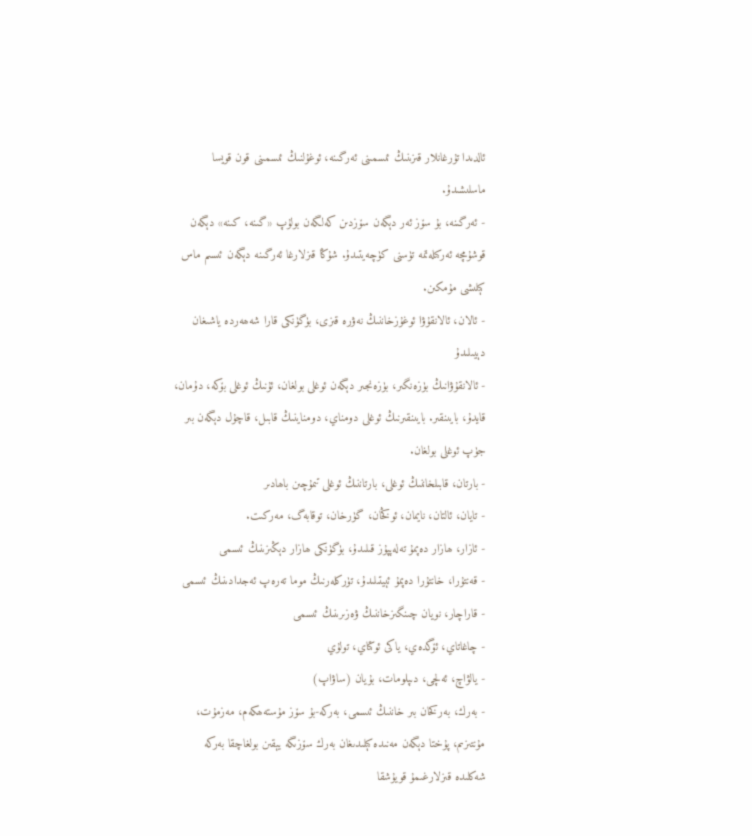ئالدىدا تۇرغانلار قىزىنىڭ ئىسمىنى ئەرگىنە، ئوغۇلنىڭ ئىسمىنى قون قويسا ماسلىشىدۇ.
- ئەرگىنە، بۇ سۆز ئەر دېگەن سۆزدىن كەلگەن بولۇپ «گىنە، كىنە» دېگەن قوشۇمچە ئەركىلەتمە تۈسنى كۈچەيتىدۇ. شۇڭا قىزلارغا ئەرگىنە دېگەن ئىسىم ماس كېلىشى مۇمكىن.
- ئالان، ئالانقۇۋا ئوغۇزخاننىڭ نەۋرە قىزى، بۈگۈنكى قارا شەھەردە ياشىغان دېيىلىدۇ
- ئالانقۇۋانىڭ بۈزەنگىر، بۈزەنجىر دېگەن ئوغلى بولغان، ئۇنىڭ ئوغلى بۆكە، دۇمان، قايدۇ، بايىنقىر. بايىنقىرنىڭ ئوغلى دومناي، دومناينىڭ قابىل، قاچۇل دېگەن بىر جۈپ ئوغلى بولغان.
- بارتان، قابىلخاننىڭ ئوغلى، بارتاننىڭ ئوغلى تىمۇچىن باھادىر
- تايان، ئالتان، نايمان، ئوڭخان، گۈرخان، توقابەگ، مەركىت.
- ئازار، ھازار دەپمۇ تەلەپپۇز قىلىدۇ، بۈگۈنكى ھازار دېڭىزىنىڭ ئىسمى
- قەنتۇرا، خانتۇرا دەپمۇ ئېيتىلىدۇ، تۈركلەرنىڭ موما تەرەپ ئەجدادىنىڭ ئىسمى
- قاراچار، نويان چىنگىزخاننىڭ ۋەزىرىنىڭ ئىسمى
- چاغاتاي، ئۆگدەي، ياكى ئوكتاي، تولۇي
- يالۋاچ، ئەلچى، دىپلومات، بۇيان (ساۋاپ)
- بەرك، بەركخان بىر خاننىڭ ئىسمى، بەركە-بۇ سۆز مۇستەھكەم، مەزمۇت، مۇنتىزىم، پۇختا دېگەن مەنىدە كېلىدىغان بەرك سۆزىگە يېقىن بولغاچقا بەركە شەكلىدە قىزلارغىمۇ قويۇشقا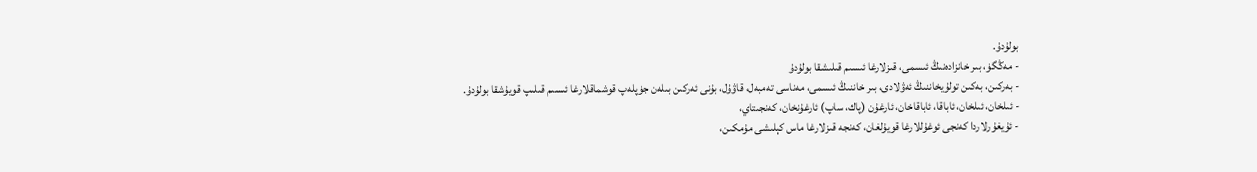بولۇدۇ.
- مەڭگۈ، بىر خانزادەنىڭ ئىسمى، قىزلارغا ئىسىم قىلىشقا بولۇدۇ
- بەركىن، بەكىن تولۇيخاننىڭ ئەۋلادى، بىر خاننىڭ ئىسمى، مەناسى تەمبەل، قاۋۇل، بۇنى ئەركىن بىلەن جۈپلەپ قوشماقلارغا ئىسىم قىلىپ قويۇشقا بولۇدۇ.
- ئىلخان، ئىلخان، ئاباقا، ئاباقاخان، ئارغۇن (پاك، ساپ) ئارغۇنخان، كەنجىتاي،
- ئۇيغۇرلاردا كەنجى ئوغۇللارغا قويۇلغان، كەنجە قىزلارغا ماس كېلىشى مۇمكىن،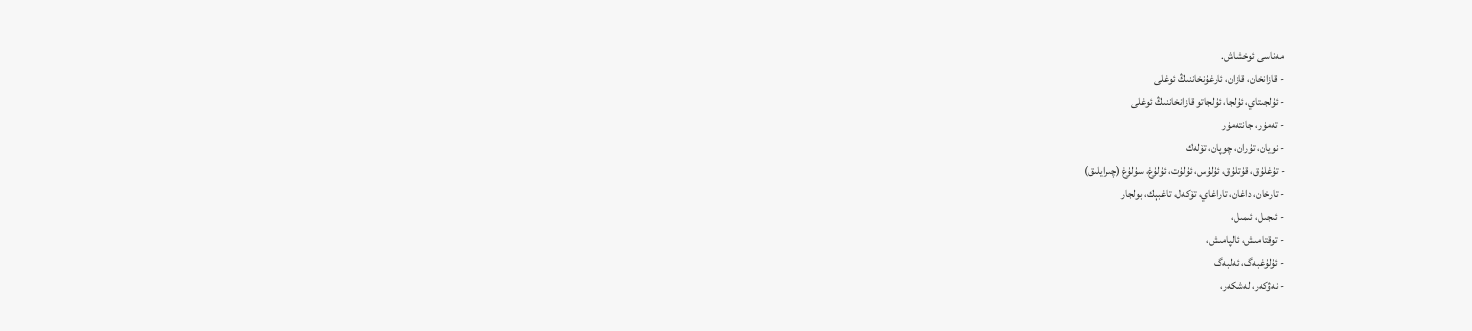مەناسى ئوخشاش.
- قازانخان، قازان، ئارغۇنخاننىڭ ئوغلى
- ئۇلجىتاي، ئۇلجا، ئۇلجاتو قازانخاننىڭ ئوغلى
- تەمۈر، جانتەمۈر
- نويان، تۇران، چوپان، تۆلەك
- تۇغلۇق، قۇتلۇق، ئۇلۇس، ئۇلۇت، ئۇلۇغ، سۇلۇغ (چىرايلىق)
- تارخان، داغان، تاراغاي، تۆكەل، تاغبېك، بولجار
- ئىجىل، ئىمىل،
- توقتامىش، ئالپامىش،
- ئۇلۇغبەگ، ئەلبەگ
- نەۋكەر، لەشكەر،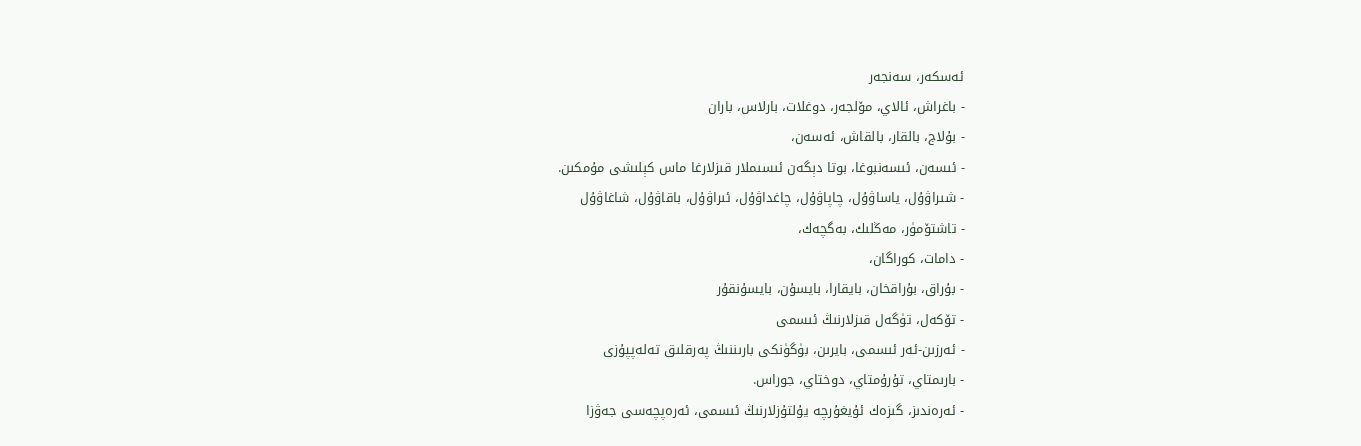ئەسكەر، سەنجەر
- باغراش، ئالاي، مۆلجەر، دوغلات، بارلاس، باران
- بۇلاج، بالقار، بالقاش، ئەسەن،
- ئىسەن، ئىسەنبوغا، بوتا دېگەن ئىسىملار قىزلارغا ماس كېلىشى مۇمكىن.
- شىراۋۇل، ياساۋۇل، چاپاۋۇل، چاغداۋۇل، ئىراۋۇل، باقاۋۇل، شاغاۋۇل
- تاشتۆمۈر، مەڭلىك، بەگچەك،
- دامات، كوراگان،
- بۇراق، بۇراقخان، بايقارا، بايسۇن، بايسۇنقۇر
- تۆكەل، تۈگەل قىزلارنىڭ ئىسمى
- ئەرزىن-ئەر ئىسمى، بايرىن، بۈگۈنكى بارىننىڭ پەرقلىق تەلەپپۇزى
- بارىمتاي، تۇرۇمتاي، دوختاي، جوراس.
- ئەرەندىز، گىزەك ئۇيغۇرچە يۇلتۇزلارنىڭ ئىسمى، ئەرەپچەسى جەۋزا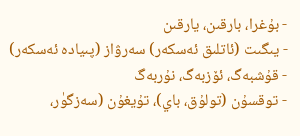- بۇغرا، بارقىن، يارقىن
- يىگىت (ئاتلىق ئەسكەر) سەرۋاز (پىيادە ئەسكەر)
- قۇشبەگ، ئۆزبەگ، نۇربەگ
- توقسۇن (تولۇق، باي)، تۇيغۇن (سەزگۈر،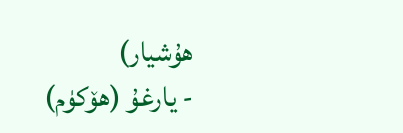ھۇشيار)
- يارغۇ (ھۆكۈم)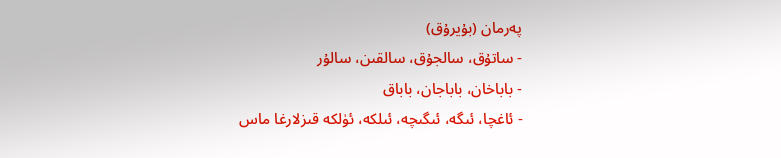پەرمان (بۇيرۇق)
- ساتۇق، سالجۇق، سالقىن، سالۇر
- باباخان، باباجان، باباق
- ئاغچا، ئىگە، ئىگىچە، ئىلكە، ئۈلكە قىزلارغا ماس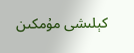كېلىشى مۇمكىن